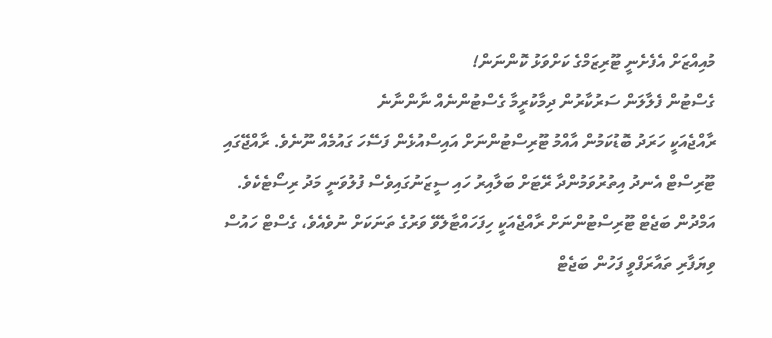މުއިއްޒަށް އެފެށެނީ ޓޫރިޒަމްގެ ކަށްވަޅު ކޮންނަން!
ގެސްޓުން ފެލާލަން ސަރުކާރުން ދިމާކުރީމާ ގެސްޓުންނެއް ނާންނާނެ
ރާއްޖެއަކީ ހަރަދު ބޮޑުކަމުން އާއްމު ޓޫރިސްޓުންނަށް އައިސްއުޅެން ފަސޭހަ ގައުމެއް ނޫނެވެ. ރާއްޖޭގައި ޓޫރިސްޓް އެނދު އިތުރުވަމުންދާ ރޭޓަށް ބަލާއިރު ހައި ސީޒަނުގައިވެސް ފުލުވަނީ މަދު ރިސޯޓެކެވެ. އަމްދުން ބަޖެޓް ޓޫރިސްޓުންނަށް ރާއްޖެއަކީ ހިފަހައްޓާލެވޭ ވަރުގެ ތަނަކަށް ނުވެއެވެ، ގެސްޓް ހައުސް ވިޔަފާރި ތައާރަފްވީ ފަހުން ބަޖެޓް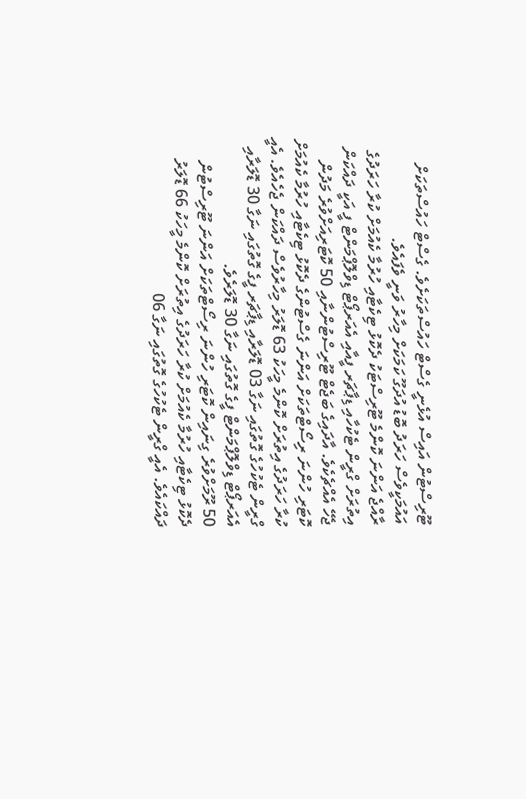ޓޫރިސްޓުން އައިސް އުޅެނީ ގެސްޓް ހައުސްތަކަށެވެ. ގެސްޓް ހައުސްތަކަށް އައުމަކީވެސް ހަރަދު ބޮޑު އުދަގޫ ކަމަކަށް މިހާރު ވަނީ ވެފައެވެ.
ރާއްޖެ އަންނަ ކޮންމެ ޓޫރިސްޓަކު ދެކޮޅު ޓިކެޓާއި ހުރުމާ ކެއުމަށް ކުރާ ހަރަދުގެ އިތުރަށް ގްރީން ޓެކުހާއި ޑިޕާޗަރ ފީއާއި އެއަރޕޯޓް ޑިވްލޮޕްމަންޓް ފީ އަކީ ދައްކަން ޖެހޭ އެއްޗެކެވެ. އާދައިގެ ބަޖެޓް ޓޫރިސްޓުންނާއި 50 ކޮޓަރިއަށްވުރެ މަދުން ކޮޓަރި ހުންނަ ރިސޯޓްތަކަށް އަންނަ ގެސްޓުންގެ ދެކޮޅު ޓިކެޓާއި ހުރުމާ ކެއުމަށް ކުރާ ހަރަދުގެ އިތުރަށް ކޮންމެ މީހަކު 63 ޑޮލަރު މިހާރުވެސް ދައްކަން ޖެހެއެވެ. އެއީ ގްރީން ޓެކުހުގެ ގޮތުގައި ނަގާ 03 ޑޮލަރާއި ޑިޕާޗަރ ފީގެ ގޮތުގައި ނަގާ 30 ޑޮލަރާއި އެއަރޕޯޓް ޑިވްލޮޕްމަންޓް ފީގެ ގޮތުގައި ނަގާ 30 ޑޮލަރެވެ.
50 ރޫމަށްވުރެ ގިނައިން ކޮޓަރި ހުންނަ ރިސޯޓްތަކަށް އަންނަ ޓޫރިސްޓުން ދެކޮޅު ޓިކެޓާއި ހުރުމާ ކެއުމަށް ކުރާ ހަރަދުގެ އިތުރަށް ކޮންމެ މީހަކު 66 ޑޮލަރު ދައްކައެވެ. އެއީ ގްރީން ޓެކުހުގެ ގޮތުގައި ނަގާ 06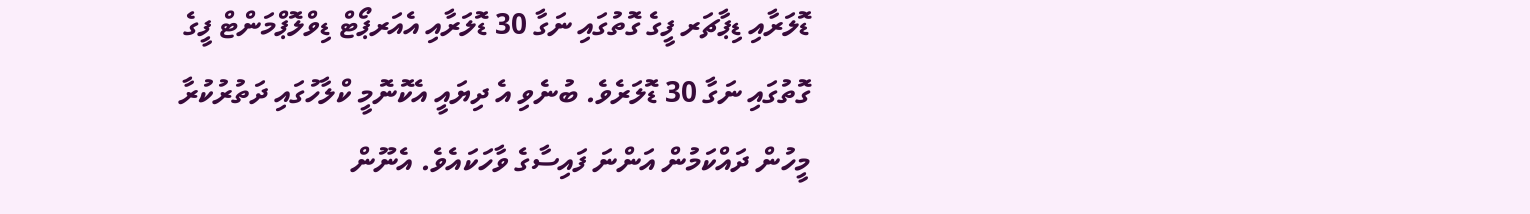ޑޮލަރާއި ޑިޕާޗަރ ފީގެ ގޮތުގައި ނަގާ 30 ޑޮލަރާއި އެއަރޕޯޓް ޑިވްލޮޕްމަންޓް ފީގެ ގޮތުގައި ނަގާ 30 ޑޮލަރެވެ. ބުނެވި އެ ދިޔައީ އެކޮނޮމީ ކްލާހުގައި ދަތުރުކުރާ މީހުން ދައްކަމުން އަންނަ ފައިސާގެ ވާހަކައެވެ. އެނޫން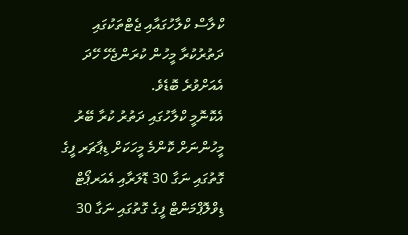ކްލާސް ކްލާހުގައާއި ޖެޓްތަކުގައި ދަތުރުކުރާ މީހުން ކުރަންޖެހޭ ހޭދަ އެއަށްވުރެ ބޮޑެވެ.
އެކޮނޮމީ ކްލާހުގައި ދަތުރު ކުރާ ބޭރު މީހުންނަށް ކޮންމެ މީހަކަށް ޑިޕާޗަރ ފީގެ ގޮތުގައި ނަގާ 30 ޑޮލަރާއި އެއަރޕޯޓް ޑިވްލޮޕްމަންޓް ފީގެ ގޮތުގައި ނަގާ 30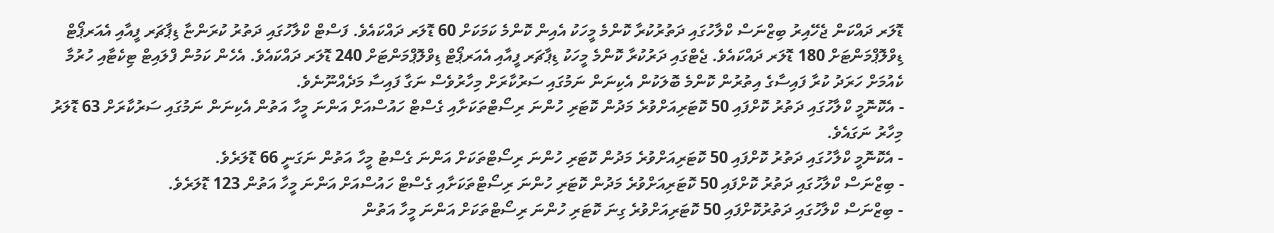ޑޮލަރ ދައްކަން ޖެހޭއިރު ބިޒްނަސް ކްލާހުގައި ދަތުރުކުރާ ކޮންމެ މީހަކު އެއިން ކޮންމެ ކަމަކަށް 60 ޑޮލަރ ދައްކައެވެ. ފަސްޓް ކްލާހުގައި ދަތުރު ކުރަންޏާ ޑިޕާޗަރ ފީއާއި އެއަރޕޯޓް ޑިވްލޮޕްމަންޓަށް 180 ޑޮލަރ ދައްކައެވެ. ޖެޓްގައި ދަރުކުރާ ކޮންމެ މީހަކު ޑިޕާޗަރ ފީއާއި އެއަރޕޯޓް ޑިވްލޮޕްމަންޓަށް 240 ޑޮލަރ ދައްކައެވެ. އެހެން ކަމުން ފްލައިޓް ޓިކެޓާއި ހުރުމާ ކެއުމަށް ހަރަދު ކުރާ ފައިސާގެ އިތުރުން ކޮންމެ ބޮލަކުން އެކިނަން ނަމުގައި ސަރުކާރަށް މިހާރުވެސް ނަގާ ފައިސާ މަދެއްނޫނެވެ.
- އެކޮނޮމީ ކްލާހުގައި ދަތުރު ކޮށްފައި 50 ކޮޓަރިއަށްވުރެ މަދުން ކޮޓަރި ހުންނަ ރިސޯޓްތަކަށާއި ގެސްޓް ހައުސްއަށް އަންނަ މީހާ އަތުން އެކިނަން ނަމުގައި ސަރުކާރަށް 63 ޑޮލަރު މިހާރު ނަގައެވެ.
- އެކޮނޮމީ ކްލާހުގައި ދަތުރު ކޮށްފައި 50 ކޮޓަރިއަށްވުރެ މަދުން ކޮޓަރި ހުންނަ ރިސޯޓްތަކަށް އަންނަ ގެސްޓު މީހާ އަތުން ނަގަނީ 66 ޑޮލަރެވެ.
- ބިޒްނަސް ކްލާހުގައި ދަތުރު ކޮށްފައި 50 ކޮޓަރިއަށްވުރެ މަދުން ކޮޓަރި ހުންނަ ރިސޯޓްތަކަށާއި ގެސްޓް ހައުސްއަށް އަންނަ މީހާ އަތުން 123 ޑޮލަރެވެ.
- ބިޒްނަސް ކްލާހުގައި ދަތުރުކޮށްފައި 50 ކޮޓަރިއަށްވުރެ ގިނަ ކޮޓަރި ހުންނަ ރިސޯޓްތަކަށް އަންނަ މީހާ އަތުން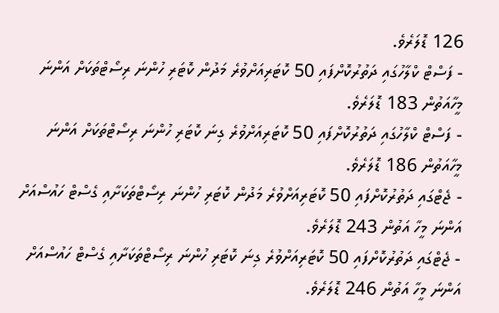126 ޑޮލަރެވެ.
- ފަސްޓް ކްލާހުގައި ދަތުރުކޮށްފައި 50 ކޮޓަރިއަށްވުރެ މަދުން ކޮޓަރި ހުންނަ ރިސޯޓްތަކަށް އަންނަ މީހާއަތުން 183 ޑޮލަރެވެ.
- ފަސްޓް ކްލާހުގައި ދަތުރުކޮށްފައި 50 ކޮޓަރިއަށްވުރެ ގިނަ ކޮޓަރި ހުންނަ ރިސޯޓްތަކަށް އަންނަ މީހާއަތުން 186 ޑޮލަރެވެ.
- ޖެޓްގައި ދަތުރުކޮށްފައި 50 ކޮޓަރިއަށްވުރެ މަދުން ކޮޓަރި ހުންނަ ރިސޯޓްތަކަށާއި ގެސްޓް ހައުސްއަށް އަންނަ މީހާ އަތުން 243 ޑޮލަރެވެ.
- ޖެޓްގައި ދަތުރުކޮށްފައި 50 ކޮޓަރިއަށްވުރެ ގިނަ ކޮޓަރި ހުންނަ ރިސޯޓްތަކަށާއި ގެސްޓް ހައުސްއަށް އަންނަ މީހާ އަތުން 246 ޑޮލަރެވެ.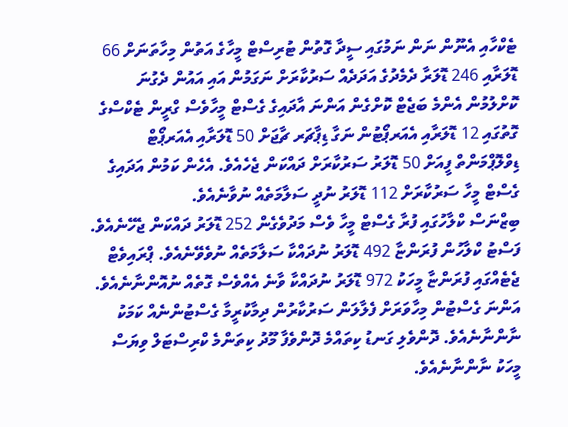ޓެކްހާއި އެނޫން ނަން ނަމުގައި ސީދާ ގޮތުން ޓުރިސްޓް މީހާގެ އަތުން މިހާތަނަށް 66 ޑޮލަރާއި 246 ޑޮލަރާ ދެމެދުގެ އަދަދެއް ސަރުކާރަށް ނަގަމުން އައި އައުން ދެގުނަ ކޮށްލުމުން އެންމެ ބަޖެޓް ކޮށްގެން އަންނަ އާދައިގެ ގެސްޓް މީހާވެސް ގްރީން ޓެކްސްގެ ގޮތުގައި 12 ޑޮލަރާއި އެއަރޕޯޓުން ނަގާ ޑިޕާޗަރ ޗާޖަށް 50 ޑޮލަރާއި އެއަރޕޯޓް ޑިވްލޮޕްމަންތް ފީއަށް 50 ޑޮލަރު ސަރުކާރަށް ދައްކަން ޖެހެއެވެ. އެހެން ކަމުން އަދައިގެ ގެސްޓް މީހާ ސަރުކާރަށް 112 ޑޮލަރު ނުދީ ސަލާމަތެއް ނުވާނެއެވެ.
ބިޒްނަސް ކްލާހުގައި ފުރާ ގެސްޓް މީހާ ވެސް މަދުވެގެން 252 ޑޮލަރު ދައްކަން ޖެހޭނެއެވެ. ފަސްޓު ކްލާހުން ފުރަންޏާ 492 ޑޮލަރު ނުދައްކާ ސަލާމަތެއް ނުވެވޭނެއެވެ. ޕްރައިވެޓް ޖެޓެއްގައި ފުރަންޏާ މީހަކު 972 ޑޮލަރު ނުދައްކާ ވާނެ އެއްވެސް ގޮތެއް ނުއޮންނާނެއެވެ.
އަންނަ ގެސްޓުން މިހާވަރަށް ފެލާލަން ސަރުކާރުން ދިމާކުރީމާ ގެސްޓުންނެއް ކަމަކު ނާންނާނެއެވެ. ދޮންވެލި ގަނޑު ކިތައްމެ ދޮންވެފާ މޫދު ކިތަންމެ ކްރިސްޓަލް ވިޔަސް މީހަކު ނާންނާނެއެވެ.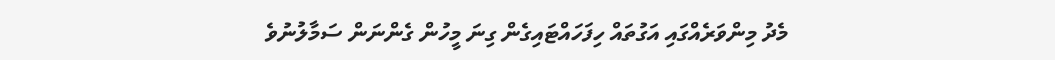މެދު މިންވަރެއްގައި އަގުތައް ހިފަހައްޓައިގެން ގިނަ މީހުން ގެންނަން ސަމާލުނުވެ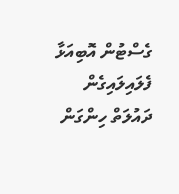ގެސްޓުން އޮބިއަޅާ ފެލައިލައިގެން ދައުލަތް ހިންގަން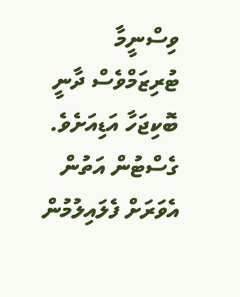ވިސްނީމާ ޓުރިޒަމްވެސް ދާނީ ބޮކިޖަހާ އަޑިއަށެވެ. ގެސްޓުން އަތުން އެވަރަށް ފެލައިލުމުން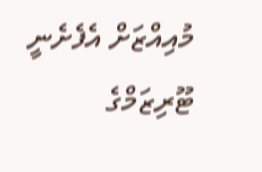މުއިއްޒަށް އެފެށެނީ ޓޫރިޒަމްގެ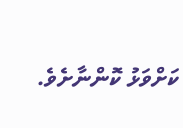ކަށްވަޅު ކޮންނާށެވެ.